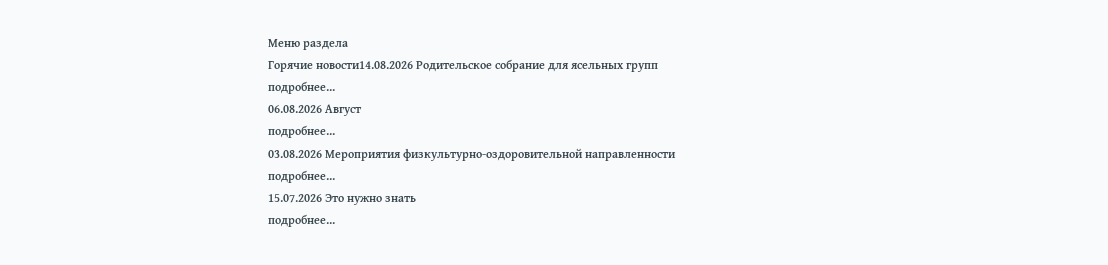Меню раздела
Горячие новости14.08.2026 Родительское собрание для ясельных групп
подробнее...
06.08.2026 Август
подробнее...
03.08.2026 Мероприятия физкультурно-оздоровительной направленности
подробнее...
15.07.2026 Это нужно знать
подробнее...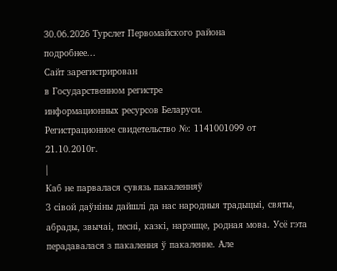30.06.2026 Турслет Первомайского района
подробнее...
Сайт зарегистрирован
в Государственном регистре
информационных ресурсов Беларуси.
Регистрационное свидетельство №: 1141001099 от 21.10.2010г.
|
Каб не парвалася сувязь пакаленняў
З сівой даўніны дайшлі да нас народныя традыцыі, святы, абрады, звычаі, песні, казкі, нарэшце, родная мова. Усё гэта перадавалася з пакалення ў пакаленне. Але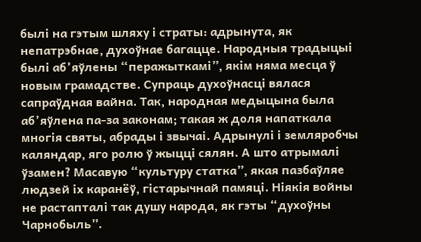былі на гэтым шляху і страты: адрынута, як непатрэбнае, духоўнае багацце. Народныя традыцыі былі аб’яўлены “перажыткамі”, якім няма месца ў новым грамадстве. Супраць духоўнасці вялася сапраўдная вайна. Так, народная медыцына была аб’яўлена па-за законам; такая ж доля напаткала многія святы, абрады і звычаі. Адрынулі і земляробчы каляндар, яго ролю ў жыцці сялян. А што атрымалі ўзамен? Масавую “культуру статка”, якая пазбаўляе людзей іх каранёў, гістарычнай памяці. Ніякія войны не растапталі так душу народа, як гэты “духоўны Чарнобыль”.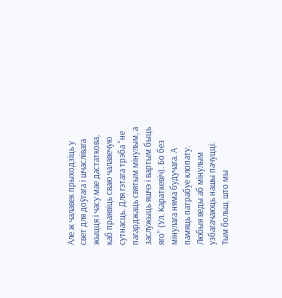Але ж чалавек прыходзіць у свет для доўгага і шчаслівага жыцця і часу мае дастаткова, каб праявіць сваю чалавечую сутнасць. Для гэтага трэба “не пагарджаць святым мінулым, а заслужыць яшчэ і вартым быць яго” (Ул. Караткевіч). Бо без мінулага няма будучага. А памяць патрабуе клопату. Любыя веды аб мінулым узбагачаюць нашы пачуцці. Тым больш, што мы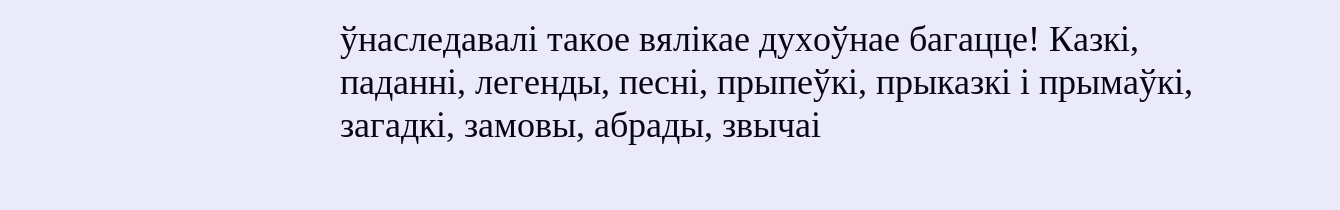ўнаследавалі такое вялікае духоўнае багацце! Казкі, паданні, легенды, песні, прыпеўкі, прыказкі і прымаўкі, загадкі, замовы, абрады, звычаі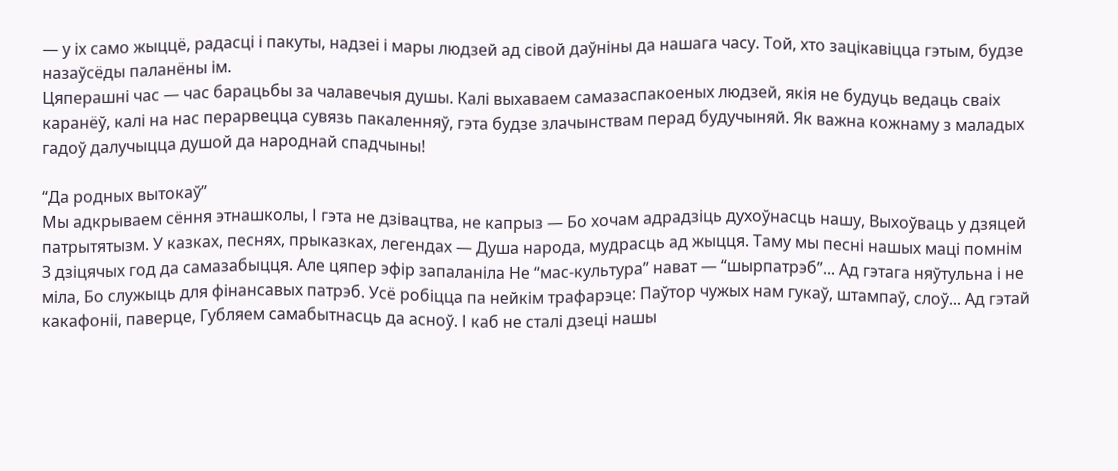— у іх само жыццё, радасці і пакуты, надзеі і мары людзей ад сівой даўніны да нашага часу. Той, хто зацікавіцца гэтым, будзе назаўсёды паланёны ім.
Цяперашні час — час барацьбы за чалавечыя душы. Калі выхаваем самазаспакоеных людзей, якія не будуць ведаць сваіх каранёў, калі на нас перарвецца сувязь пакаленняў, гэта будзе злачынствам перад будучыняй. Як важна кожнаму з маладых гадоў далучыцца душой да народнай спадчыны!

“Да родных вытокаў”
Мы адкрываем сёння этнашколы, І гэта не дзівацтва, не капрыз — Бо хочам адрадзіць духоўнасць нашу, Выхоўваць у дзяцей патрытятызм. У казках, песнях, прыказках, легендах — Душа народа, мудрасць ад жыцця. Таму мы песні нашых маці помнім З дзіцячых год да самазабыцця. Але цяпер эфір запаланіла Не “мас-культура” нават — “шырпатрэб”... Ад гэтага няўтульна і не міла, Бо служыць для фінансавых патрэб. Усё робіцца па нейкім трафарэце: Паўтор чужых нам гукаў, штампаў, слоў... Ад гэтай какафоніі, паверце, Губляем самабытнасць да асноў. І каб не сталі дзеці нашы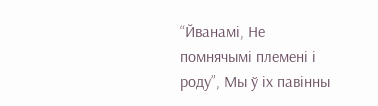“Йванамі, Не помнячымі племені і роду”, Мы ў іх павінны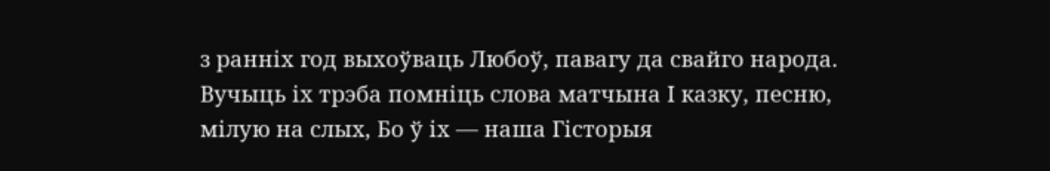з ранніх год выхоўваць Любоў, павагу да свайго народа. Вучыць іх трэба помніць слова матчына І казку, песню, мілую на слых, Бо ў іх — наша Гісторыя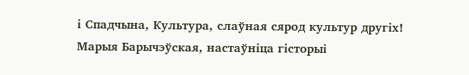і Спадчына, Культура, слаўная сярод культур другіх!
Марыя Барычэўская, настаўніца гісторыі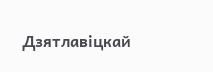Дзятлавіцкай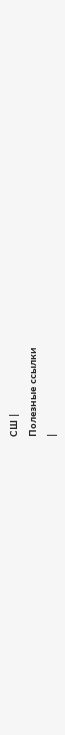СШ |
Полезные ссылки
|